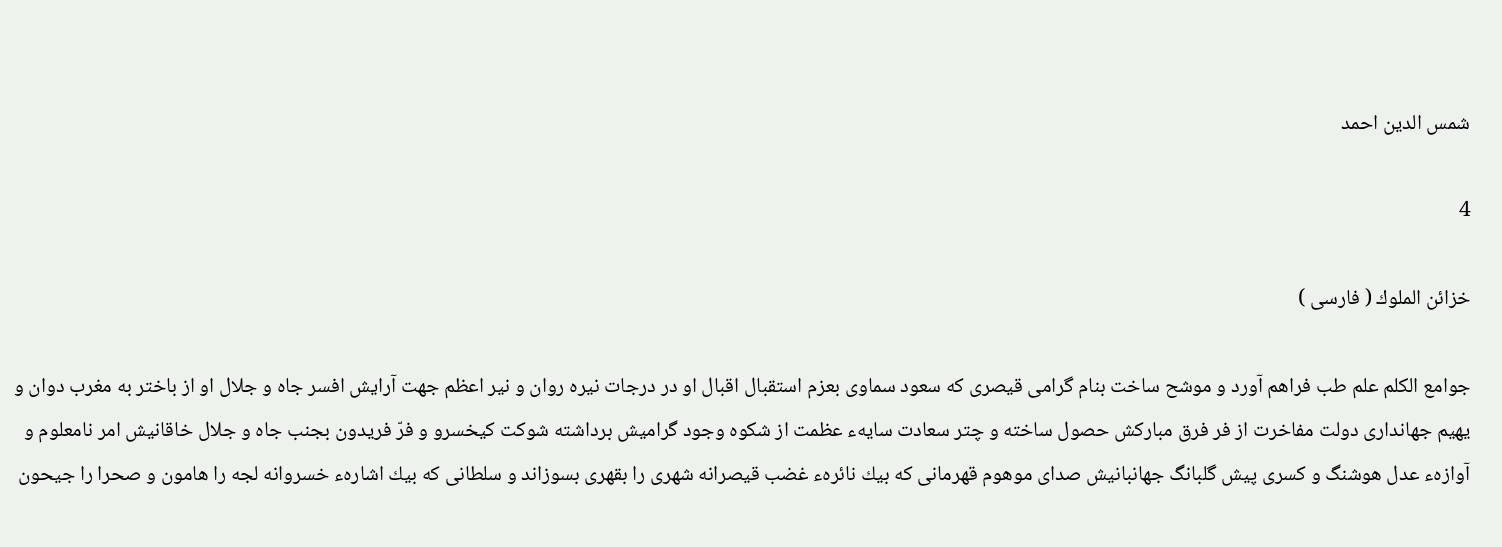شمس الدين احمد

4

خزائن الملوك ( فارسى )

جوامع الكلم علم طب فراهم آورد و موشح ساخت بنام گرامى قيصرى كه سعود سماوى بعزم استقبال اقبال او در درجات نيره روان و نير اعظم جهت آرايش افسر جاه و جلال او از باختر به مغرب دوان و يهيم جهاندارى دولت مفاخرت از فر فرق مباركش حصول ساخته و چتر سعادت سايهء عظمت از شكوه وجود گراميش برداشته شوكت كيخسرو و فرّ فريدون بجنب جاه و جلال خاقانيش امر نامعلوم و آوازهء عدل هوشنگ و كسرى پيش گلبانگ جهانبانيش صداى موهوم قهرمانى كه بيك نائرهء غضب قيصرانه شهرى را بقهرى بسوزاند و سلطانى كه بيك اشارهء خسروانه لجه را هامون و صحرا را جيحون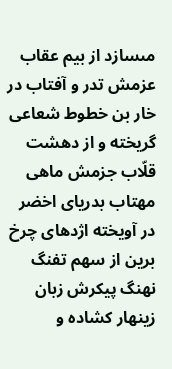مىسازد از بيم عقاب عزمش تدر و آفتاب در خار بن خطوط شعاعى گريخته و از دهشت قلّاب جزمش ماهى مهتاب بدرياى اخضر در آويخته اژدهاى چرخ برين از سهم تفنگ نهنگ پيكرش زبان زينهار كشاده و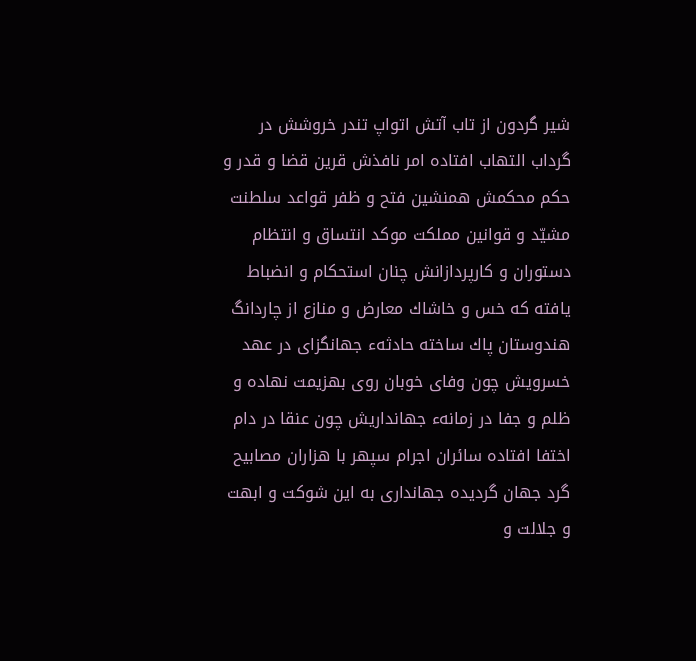شير گردون از تاب آتش اتواپ تندر خروشش در گرداب التهاب افتاده امر نافذش قرين قضا و قدر و حكم محكمش همنشين فتح و ظفر قواعد سلطنت مشيّد و قوانين مملكت موكد انتساق و انتظام دستوران و كارپردازانش چنان استحكام و انضباط يافته كه خس و خاشاك معارض و منازع از چاردانگ هندوستان پاك ساخته حادثهء جهانگزاى در عهد خسرويش چون وفاى خوبان روى بهزيمت نهاده و ظلم و جفا در زمانهء جهانداريش چون عنقا در دام اختفا افتاده سائران اجرام سپهر با هزاران مصابيح گرد جهان گرديده جهاندارى به اين شوكت و ابهت و جلالت و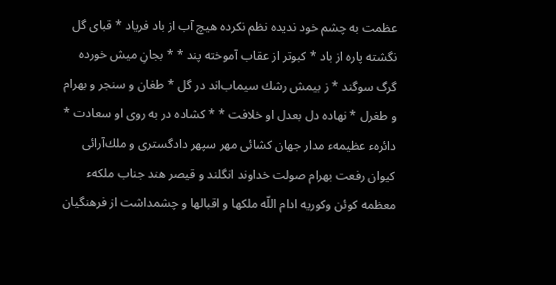عظمت به چشم خود نديده نظم نكرده هيچ آب از باد فرياد * قباى گل نگشته پاره از باد * كبوتر از عقاب آموخته پند * * بجانِ ميش خورده گرگ سوگند * ز بيمش رشك سيماب‌اند در گل * طغان و سنجر و بهرام و طغرل * نهاده دل بعدل او خلافت * * كشاده در به روى او سعادت * دائرهء عظيمهء مدار جهان كشائى مهر سپهر دادگسترى و ملك‌آرائى كيوان رفعت بهرام صولت خداوند انگلند و قيصر هند جناب ملكهء معظمه كوئن وكوريه ادام اللّه ملكها و اقبالها و چشمداشت از فرهنگيان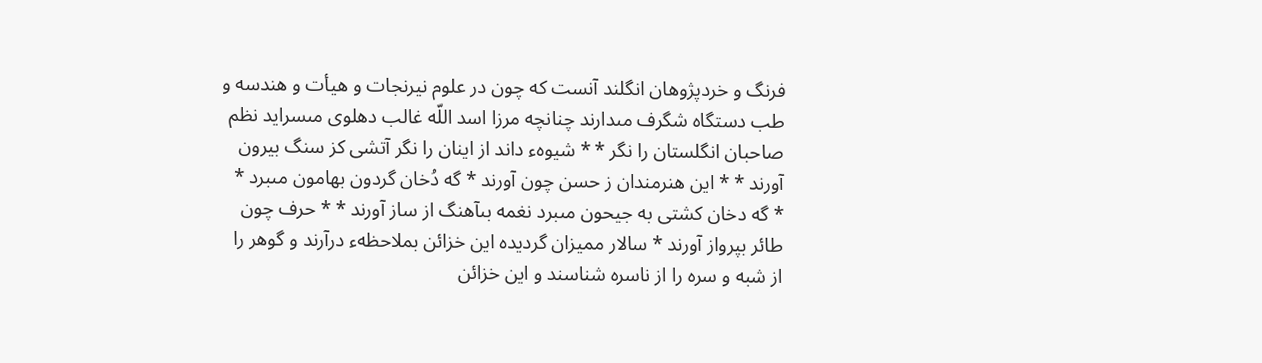فرنگ و خردپژوهان انگلند آنست كه چون در علوم نيرنجات و هيأت و هندسه و طب دستگاه شگرف مىدارند چنانچه مرزا اسد اللّه غالب دهلوى مىسرايد نظم صاحبان انگلستان را نگر * * شيوهء داند از اينان را نگر آتشى كز سنگ بيرون آورند * * اين هنرمندان ز حسن چون آورند * گه دُخان گردون بهامون مىبرد * * گه دخان كشتى به جيحون مىبرد نغمه بىآهنگ از ساز آورند * * حرف چون طائر بپرواز آورند * سالار مميزان گرديده اين خزائن بملاحظهء درآرند و گوهر را از شبه و سره را از ناسره شناسند و اين خزائن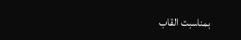بمناسبت القاب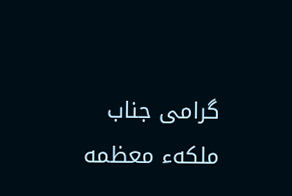گرامى جناب ملكهء معظمه